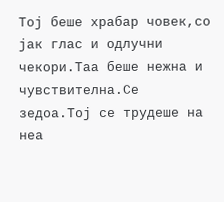Тој беше храбар човек,со јак глас и одлучни чекори.Таа беше нежна и чувствителна.Се зедоа.Тој се трудеше на неа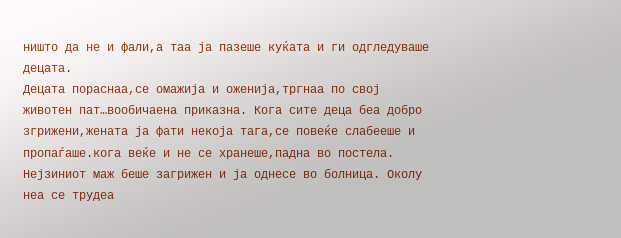ништо да не и фали,а таа ја пазеше куќата и ги одгледуваше децата.
Децата пораснаа,се омажија и оженија,тргнаа по свој животен пат…вообичаена приказна. Кога сите деца беа добро згрижени,жената ја фати некоја тага,се повеќе слабееше и пропаѓаше.кога веќе и не се хранеше,падна во постела. Нејзиниот маж беше загрижен и ја однесе во болница. Околу неа се трудеа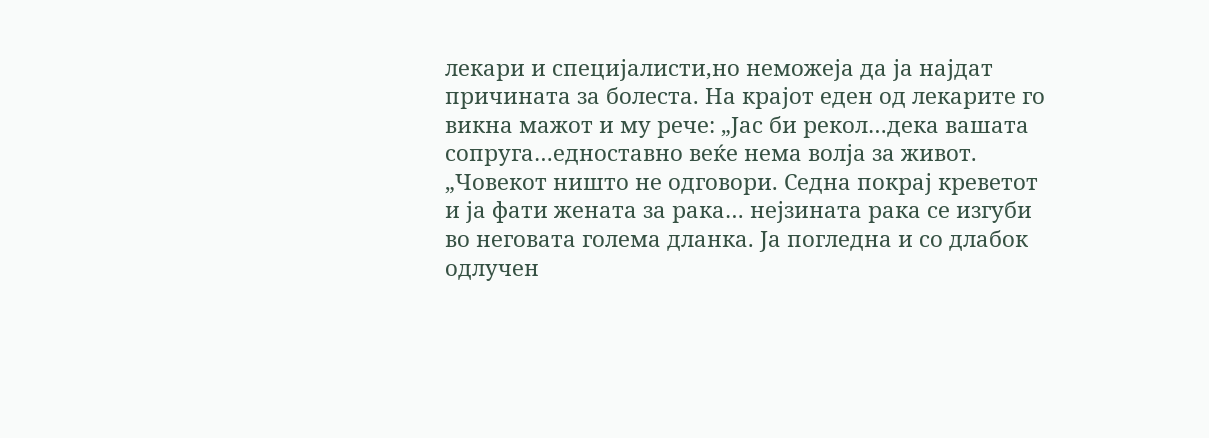лекари и специјалисти,но неможеја да ја најдат причината за болеста. На крајот еден од лекарите го викна мажот и му рече: „Јас би рекол…дека вашата сопруга…едноставно веќе нема волја за живот.
„Човекот ништо не одговори. Седна покрај креветот и ја фати жената за рака… нејзината рака се изгуби во неговата голема дланка. Ја погледна и со длабок одлучен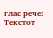глас рече:
Текстот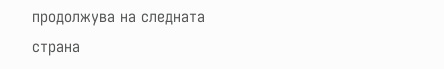продолжува на следната страна